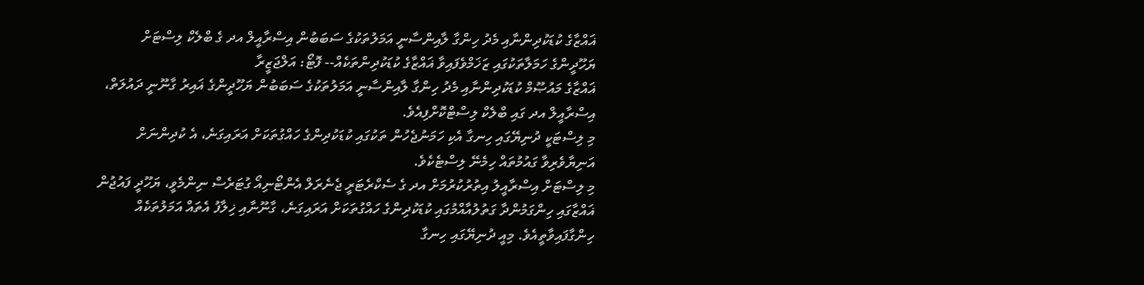ޣައްޒާގެ ކުޑަކުދިންނާއި މެދު ހިންގާ ލާއިންސާނީ އަމަލުތަކުގެ ސަބަބުން އިސްރާއީލް އދ ގެ ބްލެކް ލިސްޓަށް
ޔަހޫދީންގެ ހަމަލާތަކުގައި ޒަޚަމްވެފައިވާ ޣައްޒާގެ ކުޑަކުދިންތަކެއް-- ފޮޓޯ: އަލްޖަޒީރާ
ޣައްޒާގެ މައުޞޫމް ކުޑަކުދިންނާއި މެދު ހިންގާ ލާއިންސާނީ އަމަލުތަކުގެ ސަބަބުން ޔަހޫދީންގެ ޣައިރު ގާނޫނީ ދައުލަތް، އިސްރާއީލް އދ ގައި ބްލެކް ލިސްޓްކޮށްފިއެވެ.
މި ލިސްޓަކީ ދުނިޔޭގައި ހިނގާ އެކި ހަމަނުޖެހުން ތަކުގައި ކުޑަކުދިންގެ ހައްގުތަކަށް އަރައިގަނެ، އެ ކުދިންނަށް އަނިޔާވެރިވާ ގައުމުތައް ހިމެނޭ ލިސްޓެކެވެ.
މި ލިސްޓަށް އިސްރާއީލު އިތުރުކުރުމަށް އދ ގެ ސެކްރެޓަރީ ޖެނެރަލް އެންޓޯނިއޯ ގުޓަރެސް ނިންމެވީ، ޔަހޫދީ ފައުޖުން ޣައްޒާގައި ހިންގަމުންދާ ގަތުލުއާއްމުގައި ކުޑަކުދިންގެ ހައްގުތަކަށް އަރައިގަނެ، ގާނޫނާއި ޚިލާފު އެތައް އަމަލުތަކެއް ހިންގާފައިވާތީއެވެ. މިއީ ދުނިޔޭގައި ހިނގާ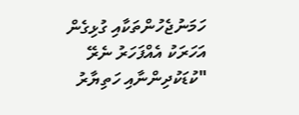ހަމަނުޖެހުންތަކާއި ގުޅިގެން އަހަރަކު އެއްފަހަރު ނެރޭ "ކުޑަކުދިންނާއި ހަތިޔާރު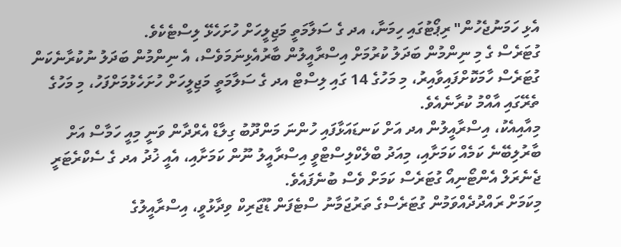އެޅި ހަމަނުޖެހުން" ރިޕޯޓުގައި ހިމަނާ، އދ ގެ ސަލާމަތީ މަޖިލީހަށް ހުށަހެޅޭ ލިސްޓެކެވެ.
ގުޓަރެސް ގެ މި ނިންމުން ބަދަލު ކުރުމަށް އިސްރާއީލުން ބާރުއެޅިނަމަވެސް، އެ ނިންމުން ބަދަލު ނުކުރާނެކަން ގުޓަރެސް ހާމަކޮށްފައިވާއިރު، މި މަހުގެ 14 ގައި ލިސްޓް އދ ގެ ސަލާމަތީ މަޖިލީހަށް ހުށަހެޅުމަށްފަހު، މި މަހުގެ ތެރޭގައި އާއްމު ކުރާނެއެވެ.
މިއާއިއެކު، އިސްރާއީލުން އދ އަށް ކަނޑައަޅާފައި ހުންނަ މަންދޫބު ގިލާޑް އެރްދާން ވަނީ މިއީ ހަމާސް އަށް ބާރުލިބޭނެ ކަމެއް ކަމަށާއި، މިއަދު ބްލެކްލިސްޓްވީ އިސްރާއީލު ނޫން ކަމަށާއި، އެއީ ޚުދު އދ ގެ ސެކްރެޓަރީ ޖެނެރަލް އެންޓޯނިއޯ ގުޓަރެސް ކަމަށް ވެސް ބުނެފައެވެ.
މިކަމަށް ރައްދުދެއްވަމުން ގުޓަރެސްގެ ތަރުޖަމާނު ސްޓެފަން ޑޫޖަރިކް ވިދާޅުވީ، އިސްރާއީލުގެ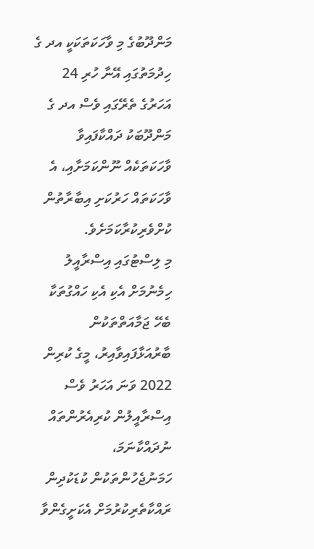މަންދޫބުގެ މި ވާހަކަތަކަކީ އދ ގެ ހިދުމަތުގައި އޭނާ ހުރި 24 އަހަރުގެ ތެރޭގައި ވެސް އދ ގެ މަންދޫބަކު ދައްކާފައިވާ ވާހަކަތަކެއް ނޫންކަމަށާއި، އެ ވާހަކަތައް ހަރުކަށި އިބާރާތުން ކުށްވެރިކުރާކަމަށެވެ.
މި ލިސްޓުގައި އިސްރާއީލު ހިމެނުމަށް އެކި އެކި ހައްގުތަކާ ބެހޭ ޖަމާއަތްތަކުން ބާރުއަޅާފައިވާއިރު، މީގެ ކުރިން 2022 ވަނަ އަހަރު ވެސް އިސްރާއީލުން ކުރިއެރުންތައް ނުދައްކާނަމަ، ހަމަނުޖެހުންތަކުން ކުޑަކުދިން ރައްކާތެރިކުރުމަށް އެކަށީގެންވާ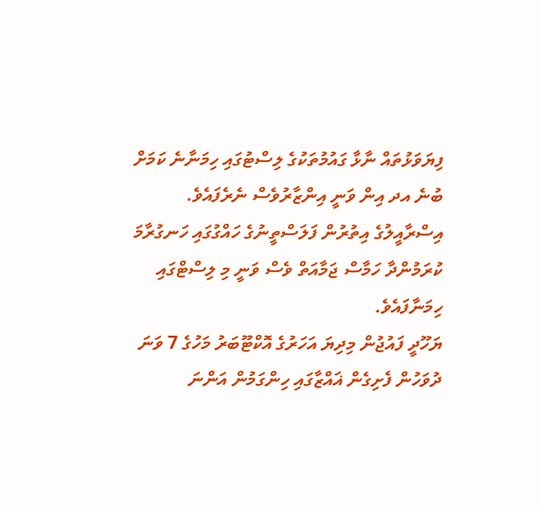ފިޔަވަޅުތައް ނާޅާ ގައުމުތަކުގެ ލިސްޓުގައި ހިމަނާނެ ކަމަށް ބުނެ އދ އިން ވަނީ އިންޒާރުވެސް ނެރެފައެވެ.
އިސްރާއީލުގެ އިތުރުން ފަލަސްތީނުގެ ހައްގުގައި ހަނގުރާމަ ކުރަމުންދާ ހަމާސް ޖަމާއަތް ވެސް ވަނީ މި ލިސްޓްގައި ހިމަނާފައެވެ.
ޔަހޫދީ ފައުޖުން މިދިޔަ އަހަރުގެ އޮކްޓޫބަރު މަހުގެ 7 ވަނަ ދުވަހުން ފެށިގެން ޣައްޒާގައި ހިންގަމުން އަންނަ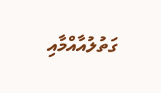ގަތުލުއާއްމާއި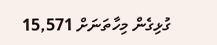ގުޅިގެން މިހާތަނަށް 15,571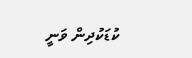ކުޑަކުދިން ވަނީ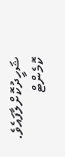ޝަހީދުކޮށްލާފައެވެ.
ކޮމެންޓް